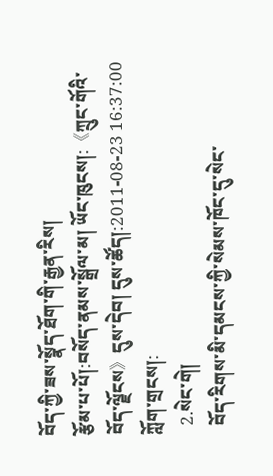བོད་ཀྱི་ཟས་སྣོད་ཐོག་གི་རྒྱན་རིས།
རྩོམ་པ་པོ།:བསོད་ནམས་སྒྲོལ་མ། ཡོང་ཁུངས།:《ཀྲུང་གོའི་བོད་ལྗོངས》དུས་དེབ། དུས་ཚོད།:2011-08-23 16:37:00 ཀློག་གྲངས།:
  2.སེང་གེ།
  བོད་རིགས་མི་དམངས་ཀྱི་སེམས་ཁོང་དུ་སེང་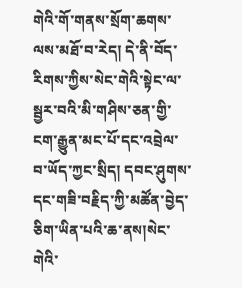གེའི་གོ་གནས་སྲོག་ཆགས་ལས་མཐོ་བ་རེད། དེ་ནི་བོད་རིགས་ཀྱིས་སེང་གེའི་སྟེང་ལ་སྦྱར་བའི་མི་གཤིས་ཅན་གྱི་ངག་རྒྱུན་མང་པོ་དང་འབྲེལ་བ་ཡོད་ཀྱང་སྲིད། དབང་ཤུགས་དང་གཟི་བརྗིད་ཀྱི་མཚོན་བྱེད་ཅིག་ཡིན་པའི་ཆ་ནས།སེང་གེའི་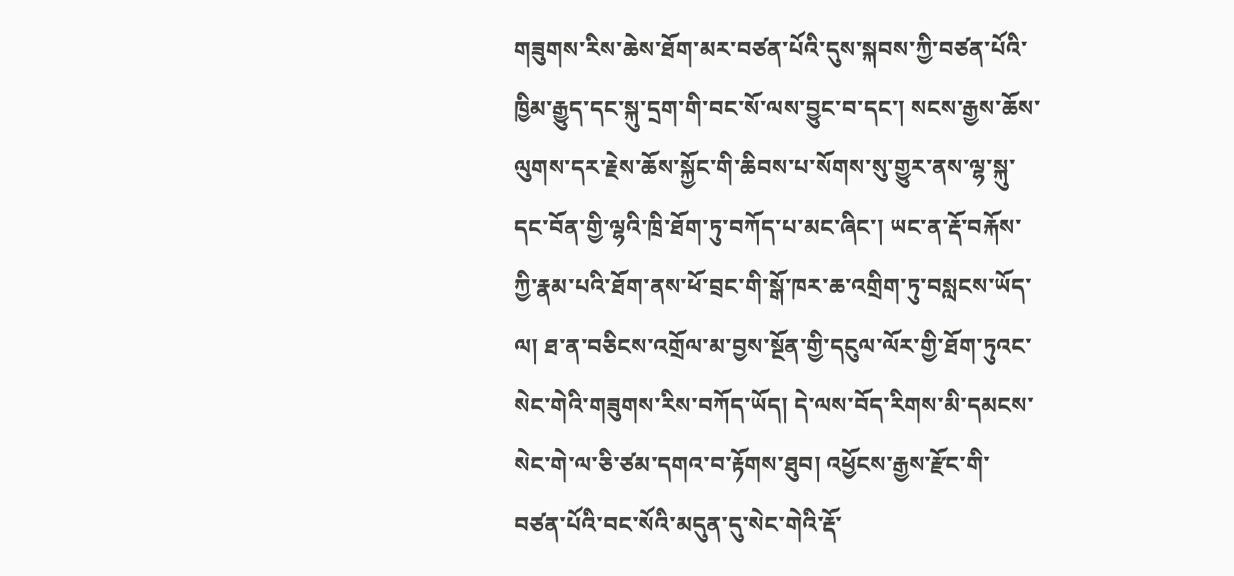གཟུགས་རིས་ཆེས་ཐོག་མར་བཙན་པོའི་དུས་སྐབས་ཀྱི་བཙན་པོའི་ཁྱིམ་རྒྱུད་དང་སྐུ་དྲག་གི་བང་སོ་ལས་བྱུང་བ་དང་། སངས་རྒྱས་ཆོས་ལུགས་དར་རྗེས་ཆོས་སྐྱོང་གི་ཆིབས་པ་སོགས་སུ་གྱུར་ནས་ལྷ་སྐུ་དང་བོན་གྱི་ལྷའི་ཁྲི་ཐོག་ཏུ་བཀོད་པ་མང་ཞིང་། ཡང་ན་རྡོ་བརྐོས་ཀྱི་རྣམ་པའི་ཐོག་ནས་ཕོ་བྲང་གི་སྒོ་ཁར་ཆ་འགྲིག་ཏུ་བསླངས་ཡོད་ལ། ཐ་ན་བཅིངས་འགྲོལ་མ་བྱས་སྔོན་གྱི་དངུལ་ལོར་གྱི་ཐོག་ཏུའང་སེང་གེའི་གཟུགས་རིས་བཀོད་ཡོད། དེ་ལས་བོད་རིགས་མི་དམངས་སེང་གེ་ལ་ཅི་ཙམ་དགའ་བ་རྟོགས་ཐུབ། འཕྱོངས་རྒྱས་རྫོང་གི་བཙན་པོའི་བང་སོའི་མདུན་དུ་སེང་གེའི་རྡོ་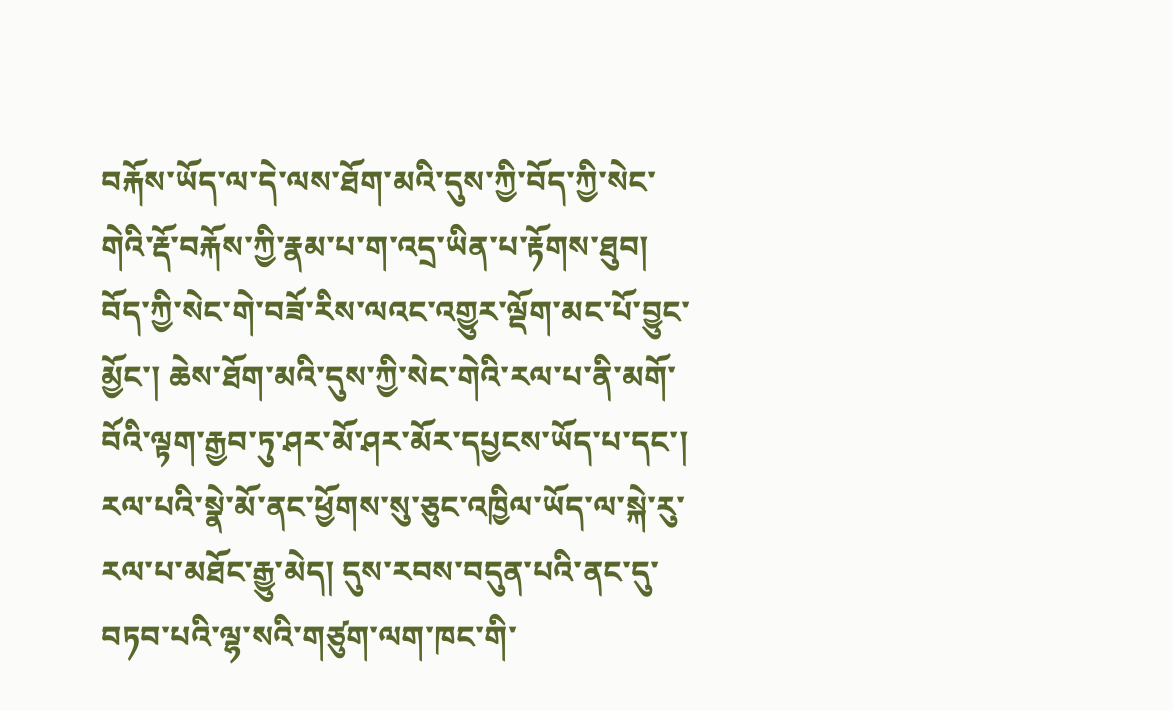བརྐོས་ཡོད་ལ་དེ་ལས་ཐོག་མའི་དུས་ཀྱི་བོད་ཀྱི་སེང་གེའི་རྡོ་བརྐོས་ཀྱི་རྣམ་པ་ག་འདྲ་ཡིན་པ་རྟོགས་ཐུབ། བོད་ཀྱི་སེང་གེ་བཟོ་རིས་ལའང་འགྱུར་ལྡོག་མང་པོ་བྱུང་མྱོང་། ཆེས་ཐོག་མའི་དུས་ཀྱི་སེང་གེའི་རལ་པ་ནི་མགོ་བོའི་ལྟག་རྒྱབ་ཏུ་ཤར་མོ་ཤར་མོར་དཔྱངས་ཡོད་པ་དང་། རལ་པའི་སྣེ་མོ་ནང་ཕྱོགས་སུ་ཅུང་འཁྱིལ་ཡོད་ལ་སྐེ་རུ་རལ་པ་མཐོང་རྒྱུ་མེད། དུས་རབས་བདུན་པའི་ནང་དུ་བཏབ་པའི་ལྷ་སའི་གཙུག་ལག་ཁང་གི་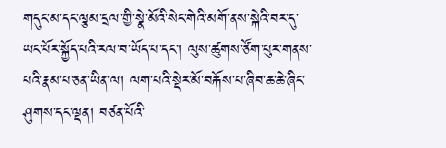གདུང་མ་དང་ལྕམ་དྲལ་གྱི་སྣེ་མོའི་སེང་གེའི་མགོ་ནས་སྐེའི་བར་དུ་ཡང་པོར་སྐྱོད་པའི་རལ་བ་ཡོད་པ་དང་། ལུས་ཚུགས་ཙོག་པུར་གནས་པའི་རྣམ་པ་ཅན་ཡིན་ལ། ལག་པའི་སྡེར་མོ་བརྐོས་པ་ཞིབ་ཆ་ཆེ་ཞིང་ཤུགས་དང་ལྡན། བཙན་པོའི་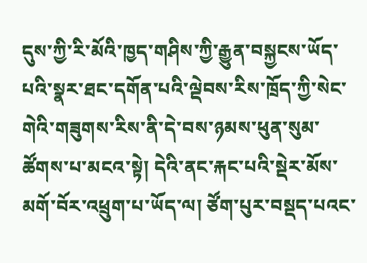དུས་ཀྱི་རི་མོའི་ཁྱད་གཤིས་ཀྱི་རྒྱུན་བསྐྱངས་ཡོད་པའི་སྣར་ཐང་དགོན་པའི་ལྡེབས་རིས་ཁྲོད་ཀྱི་སེང་གེའི་གཟུགས་རིས་ནི་དེ་བས་ཉམས་ཕུན་སུམ་ཚོགས་པ་མངའ་སྟེ། དེའི་ནང་རྐང་པའི་སྡེར་མོས་མགོ་བོར་འཕྲུག་པ་ཡོད་ལ། ཙོག་པུར་བསྡད་པའང་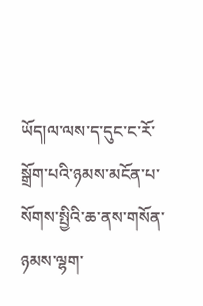ཡོད།ལ་ལས་ད་དུང་ང་རོ་སྒྲོག་པའི་ཉམས་མངོན་པ་སོགས་སྤྱིའི་ཆ་ནས་གསོན་ཉམས་ལྷག་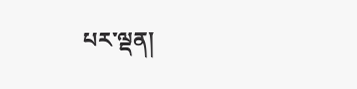པར་ལྡན།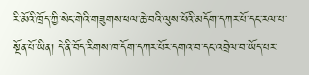རི་མོའི་ཁྲོད་ཀྱི་སེང་གེའི་གཟུགས་ཕལ་ཆེ་བའི་ལུས་པོའི་མདོག་དཀར་པོ་དང་རལ་པ་སྔོན་པོ་ཡིན། དེ་ནི་བོད་རིགས་ཁ་དོག་དཀར་པོར་དགའ་བ་དང་འབྲེལ་བ་ཡོད་པར་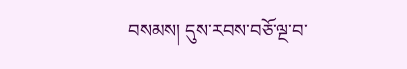བསམས། དུས་རབས་བཅོ་ལྔ་བ་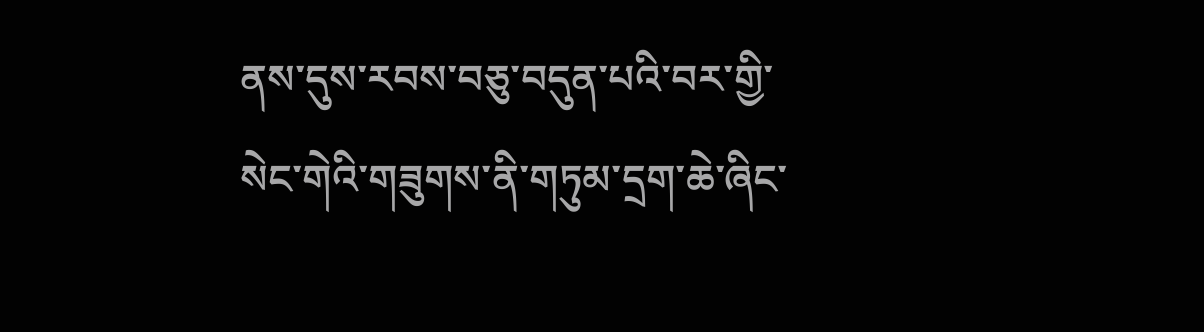ནས་དུས་རབས་བཅུ་བདུན་པའི་བར་གྱི་སེང་གེའི་གཟུགས་ནི་གཏུམ་དྲག་ཆེ་ཞིང་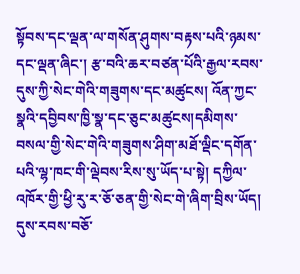སྟོབས་དང་ལྡན་ལ་གསོན་ཤུགས་བརྟས་པའི་ཉམས་དང་ལྡན་ཞིང་། རྩ་བའི་ཆར་བཙན་པོའི་རྒྱལ་རབས་དུས་ཀྱི་སེང་གེའི་གཟུགས་དང་མཚུངས། འོན་ཀྱང་སྣའི་དབྱིབས་ཁྱི་སྣ་དང་ཅུང་མཚུངས།དམིགས་བསལ་གྱི་སེང་གེའི་གཟུགས་ཤིག་མཐོ་ལྡིང་དགོན་པའི་ལྷ་ཁང་གི་ལྡེབས་རིས་སུ་ཡོད་པ་སྟེ། དཀྱིལ་འཁོར་གྱི་ཕྱི་རུ་ར་ཅོ་ཅན་གྱི་སེང་གེ་ཞིག་བྲིས་ཡོད། དུས་རབས་བཅོ་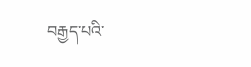བརྒྱད་པའི་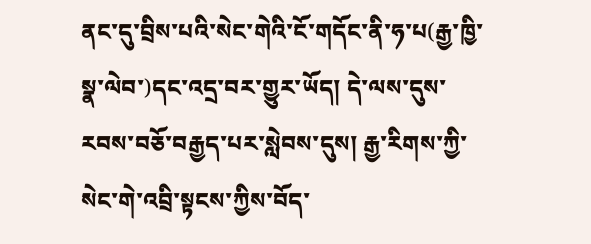ནང་དུ་བྲིས་པའི་སེང་གེའི་ངོ་གདོང་ནི་ཧ་པ(རྒྱ་ཁྱི་སྣ་ལེབ་)དང་འདྲ་བར་གྱུར་ཡོད། དེ་ལས་དུས་རབས་བཅོ་བརྒྱད་པར་སླེབས་དུས། རྒྱ་རིགས་ཀྱི་སེང་གེ་འབྲི་སྟངས་ཀྱིས་བོད་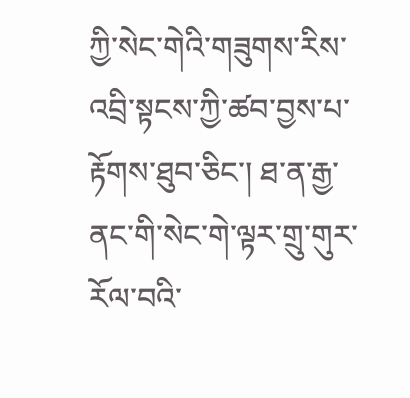ཀྱི་སེང་གེའི་གཟུགས་རིས་འབྲི་སྟངས་ཀྱི་ཚབ་བྱས་པ་རྟོགས་ཐུབ་ཅིང་། ཐ་ན་རྒྱ་ནང་གི་སེང་གེ་ལྟར་གྲུ་གུར་རོལ་བའི་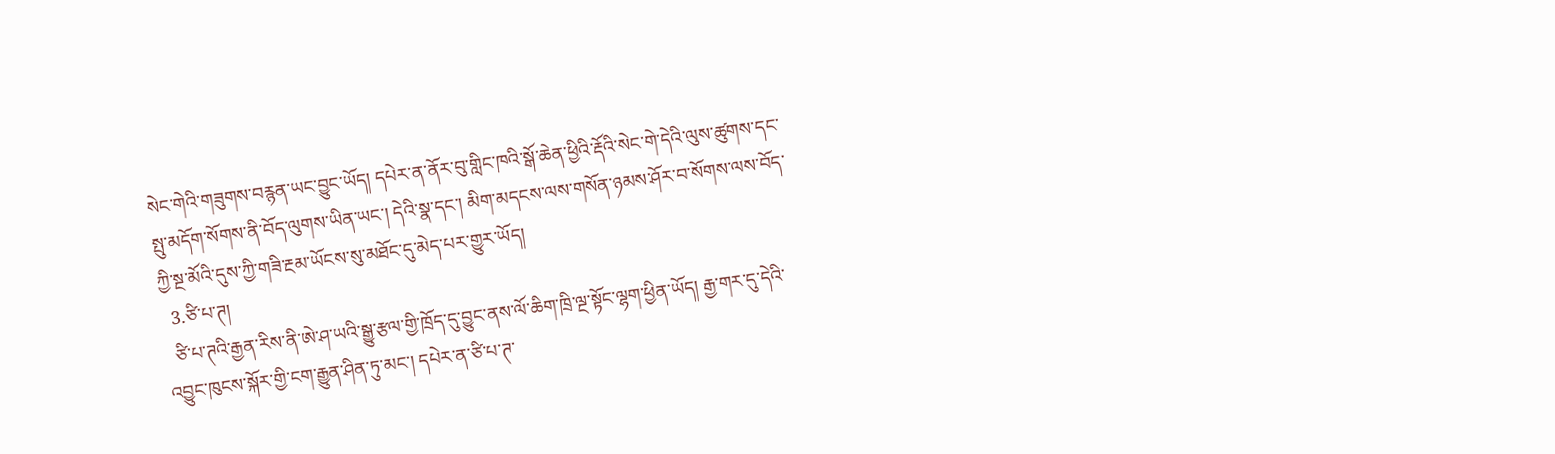སེང་གེའི་གཟུགས་བརྙན་ཡང་བྱུང་ཡོད། དཔེར་ན་ནོར་བུ་གླིང་ཁའི་སྒོ་ཆེན་ཕྱིའི་རྡོའི་སེང་གེ་དེའི་ལུས་ཚུགས་དང་སྤུ་མདོག་སོགས་ནི་བོད་ལུགས་ཡིན་ཡང་། དེའི་སྣ་དང་། མིག་མདངས་ལས་གསོན་ཉམས་ཤོར་བ་སོགས་ལས་བོད་ཀྱི་སྔ་མོའི་དུས་ཀྱི་གཟི་རྔམ་ཡོངས་སུ་མཐོང་དུ་མེད་པར་གྱུར་ཡོད།
  3.ཙི་པ་ཊ།
  ཙི་པ་ཊའི་རྒྱན་རིས་ནི་ཨེ་ཤ་ཡའི་སྒྱུ་རྩལ་གྱི་ཁྲོད་དུ་བྱུང་ནས་ལོ་ཆིག་ཁྲི་ལྔ་སྟོང་ལྷག་ཕྱིན་ཡོད། རྒྱ་གར་དུ་དེའི་འབྱུང་ཁུངས་སྐོར་གྱི་ངག་རྒྱུན་ཤིན་ཏུ་མང་། དཔེར་ན་ཙི་པ་ཊ་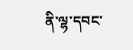ནི་ལྷ་དབང་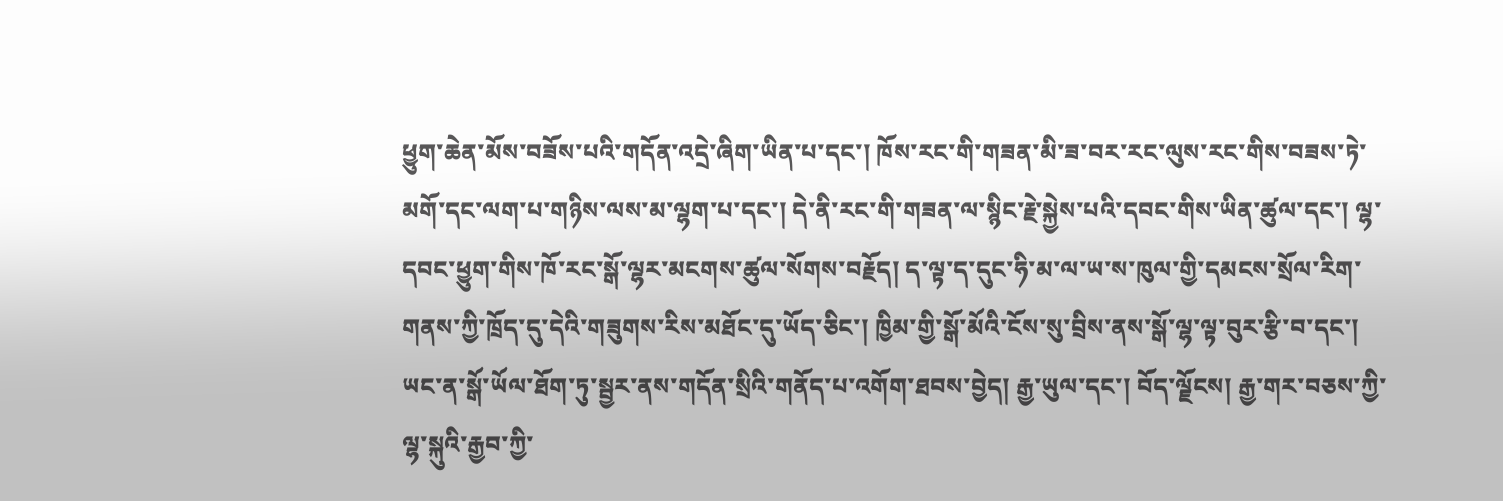ཕྱུག་ཆེན་མོས་བཟོས་པའི་གདོན་འདྲེ་ཞིག་ཡིན་པ་དང་། ཁོས་རང་གི་གཟན་མི་ཟ་བར་རང་ལུས་རང་གིས་བཟས་ཏེ་མགོ་དང་ལག་པ་གཉིས་ལས་མ་ལྷག་པ་དང་། དེ་ནི་རང་གི་གཟན་ལ་སྙིང་རྗེ་སྐྱེས་པའི་དབང་གིས་ཡིན་ཚུལ་དང་། ལྷ་དབང་ཕྱུག་གིས་ཁོ་རང་སྒོ་ལྷར་མངགས་ཚུལ་སོགས་བརྗོད། ད་ལྟ་ད་དུང་ཧི་མ་ལ་ཡ་ས་ཁུལ་གྱི་དམངས་སྲོལ་རིག་གནས་ཀྱི་ཁྲོད་དུ་དེའི་གཟུགས་རིས་མཐོང་དུ་ཡོད་ཅིང་། ཁྱིམ་གྱི་སྒོ་མོའི་ངོས་སུ་བྲིས་ནས་སྒོ་ལྷ་ལྟ་བུར་རྩི་བ་དང་། ཡང་ན་སྒོ་ཡོལ་ཐོག་ཏུ་སྦྱར་ནས་གདོན་སྲིའི་གནོད་པ་འགོག་ཐབས་བྱེད། རྒྱ་ཡུལ་དང་། བོད་ལྗོངས། རྒྱ་གར་བཅས་ཀྱི་ལྷ་སྐུའི་རྒྱབ་ཀྱི་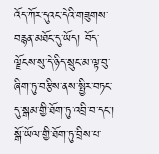འོད་ཀོར་དུའང་དེའི་གཟུགས་བརྙན་མཐོང་དུ་ཡོད། བོད་ལྗོངས་སུ་དེ་ཉིད་སྲུང་མ་ལྟ་བུ་ཞིག་ཏུ་བརྩིས་ནས་སྤྱིར་བཏང་དུ་སྒམ་གྱི་ཐོག་ཏུ་འབྲི་བ་དང་། སྒོ་ཡོལ་གྱི་ཐོག་ཏུ་བྲིས་པ་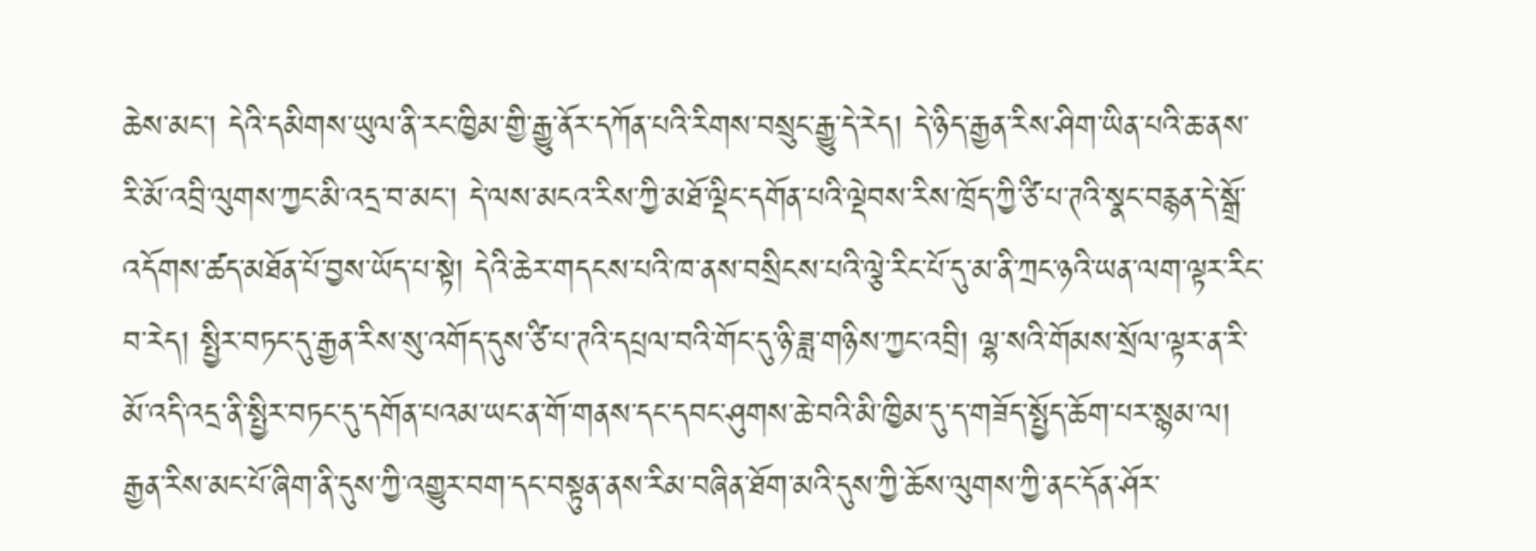ཆེས་མང་། དེའི་དམིགས་ཡུལ་ནི་རང་ཁྱིམ་གྱི་རྒྱུ་ནོར་དཀོན་པའི་རིགས་བསྲུང་རྒྱུ་དེ་རེད། དེ་ཉིད་རྒྱན་རིས་ཤིག་ཡིན་པའི་ཆ་ནས་རི་མོ་འབྲི་ལུགས་ཀྱང་མི་འདྲ་བ་མང་། དེ་ལས་མངའ་རིས་ཀྱི་མཐོ་ལྡིང་དགོན་པའི་ལྡེབས་རིས་ཁྲོད་ཀྱི་ཙི་པ་ཊའི་སྣང་བརྙན་དེ་སྒྲོ་འདོགས་ཚད་མཐོན་པོ་བྱས་ཡོད་པ་སྟེ། དེའི་ཆེར་གདངས་པའི་ཁ་ནས་བསྲིངས་པའི་ལྕེ་རིང་པོ་དུ་མ་ནི་ཀྲང་ཉའི་ཡན་ལག་ལྟར་རིང་བ་རེད། སྤྱིར་བཏང་དུ་རྒྱན་རིས་སུ་འགོད་དུས་ཙི་པ་ཊའི་དཔྲལ་བའི་གོང་དུ་ཉི་ཟླ་གཉིས་ཀྱང་འབྲི། ལྷ་སའི་གོམས་སྲོལ་ལྟར་ན་རི་མོ་འདི་འདྲ་ནི་སྤྱིར་བཏང་དུ་དགོན་པའམ་ཡང་ན་གོ་གནས་དང་དབང་ཤུགས་ཆེ་བའི་མི་ཁྱིམ་དུ་ད་གཟོད་སྤྱོད་ཆོག་པར་སྙམ་ལ། རྒྱན་རིས་མང་པོ་ཞིག་ནི་དུས་ཀྱི་འགྱུར་བག་དང་བསྟུན་ནས་རིམ་བཞིན་ཐོག་མའི་དུས་ཀྱི་ཆོས་ལུགས་ཀྱི་ནང་དོན་ཤོར་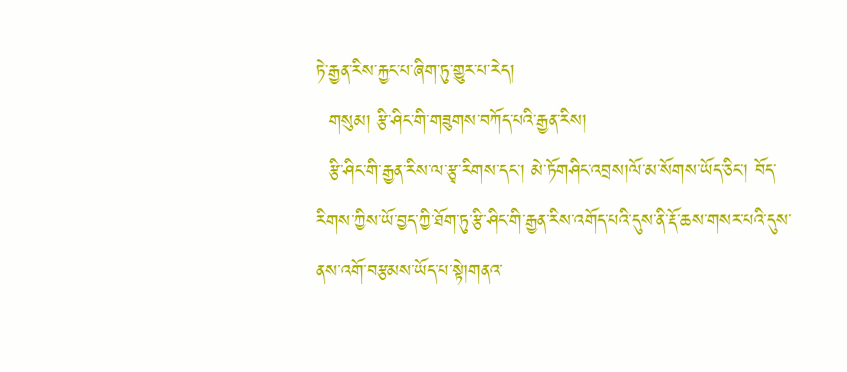ཏེ་རྒྱན་རིས་རྐྱང་པ་ཞིག་ཏུ་གྱུར་པ་རེད།
  གསུམ། རྩི་ཤིང་གི་གཟུགས་བཀོད་པའི་རྒྱན་རིས།
  རྩི་ཤིང་གི་རྒྱན་རིས་ལ་རྩྭ་རིགས་དང་། མེ་ཏོགཤིང་འབྲས།ལོ་མ་སོགས་ཡོད་ཅིང་། བོད་རིགས་ཀྱིས་ཡོ་བྱད་ཀྱི་ཐོག་ཏུ་རྩི་ཤིང་གི་རྒྱན་རིས་འགོད་པའི་དུས་ནི་རྡོ་ཆས་གསར་པའི་དུས་ནས་འགོ་བརྩམས་ཡོད་པ་སྟེ།གནའ་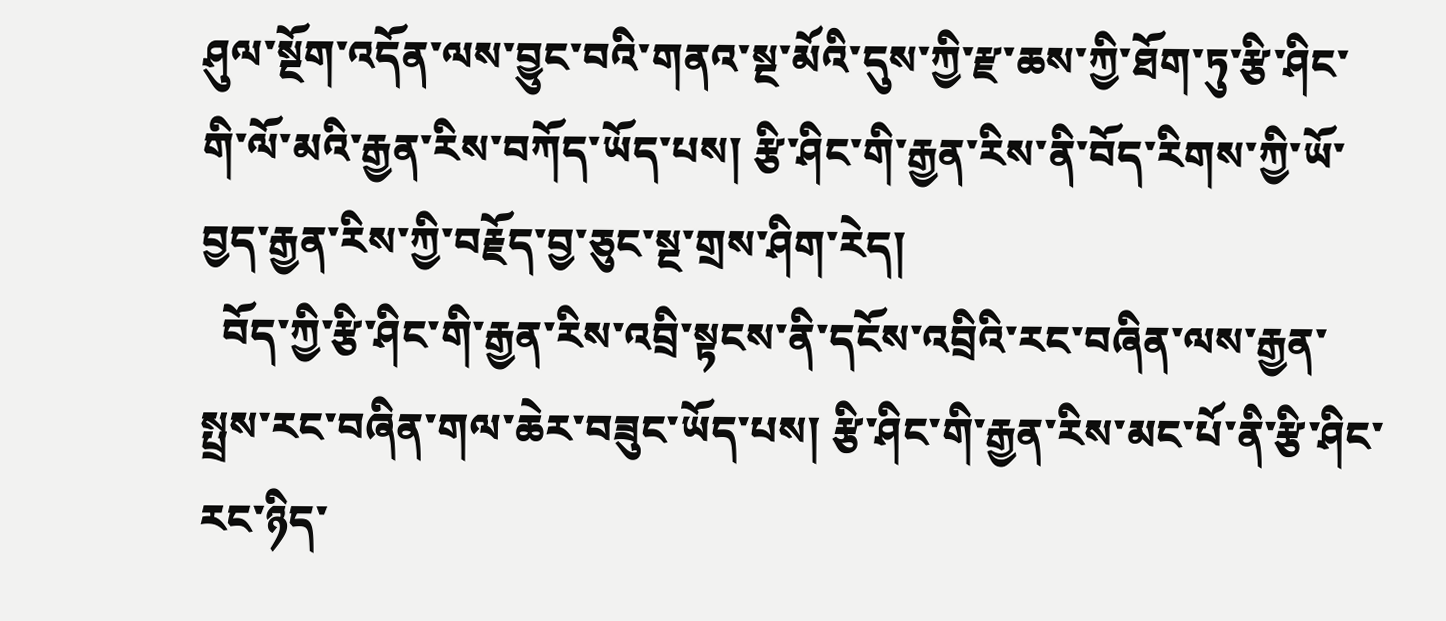ཤུལ་སྔོག་འདོན་ལས་བྱུང་བའི་གནའ་སྔ་མོའི་དུས་ཀྱི་རྫ་ཆས་ཀྱི་ཐོག་ཏུ་རྩི་ཤིང་གི་ལོ་མའི་རྒྱན་རིས་བཀོད་ཡོད་པས། རྩི་ཤིང་གི་རྒྱན་རིས་ནི་བོད་རིགས་ཀྱི་ཡོ་བྱད་རྒྱན་རིས་ཀྱི་བརྗོད་བྱ་ཅུང་སྔ་གྲས་ཤིག་རེད།
  བོད་ཀྱི་རྩི་ཤིང་གི་རྒྱན་རིས་འབྲི་སྟངས་ནི་དངོས་འབྲིའི་རང་བཞིན་ལས་རྒྱན་སྤྲས་རང་བཞིན་གལ་ཆེར་བཟུང་ཡོད་པས། རྩི་ཤིང་གི་རྒྱན་རིས་མང་པོ་ནི་རྩི་ཤིང་རང་ཉིད་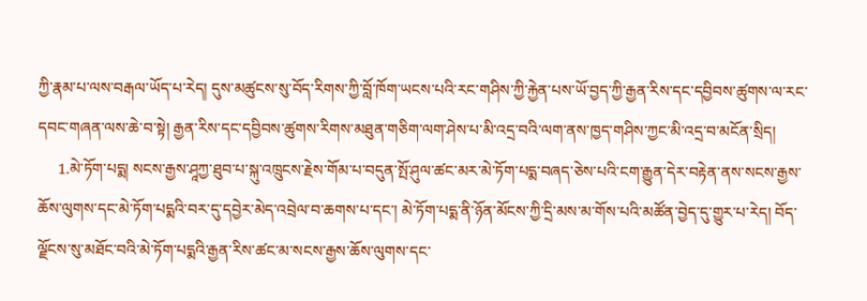ཀྱི་རྣམ་པ་ལས་བརྒལ་ཡོད་པ་རེད། དུས་མཚུངས་སུ་བོད་རིགས་ཀྱི་བློ་ཁོག་ཡངས་པའི་རང་གཤིས་ཀྱི་རྐྱེན་པས་ཡོ་བྱད་ཀྱི་རྒྱན་རིས་དང་དབྱིབས་ཚུགས་ལ་རང་དབང་གཞན་ལས་ཆེ་བ་སྟེ། རྒྱན་རིས་དང་དབྱིབས་ཚུགས་རིགས་མཐུན་གཅིག་ལག་ཤེས་པ་མི་འདྲ་བའི་ལག་ནས་ཁྱད་གཤིས་ཀྱང་མི་འདྲ་བ་མངོན་སྲིད།
     1.མེ་ཏོག་པདྨ། སངས་རྒྱས་ཤཱཀྱ་ཐུབ་པ་སྐུ་འཁྲུངས་རྗེས་གོམ་པ་བདུན་སྤོ་ཤུལ་ཚང་མར་མེ་ཏོག་པདྨ་བཞད་ཅེས་པའི་ངག་རྒྱུན་དེར་བརྟེན་ནས་སངས་རྒྱས་ཆོས་ལུགས་དང་མེ་ཏོག་པདྨའི་བར་དུ་དབྱེར་མེད་འབྲེལ་བ་ཆགས་པ་དང་། མེ་ཏོག་པདྨ་ནི་ཉོན་མོངས་ཀྱི་དྲི་མས་མ་གོས་པའི་མཚོན་བྱེད་དུ་གྱུར་པ་རེད། བོད་ལྗོངས་སུ་མཐོང་བའི་མེ་ཏོག་པདྨའི་རྒྱན་རིས་ཚང་མ་སངས་རྒྱས་ཆོས་ལུགས་དང་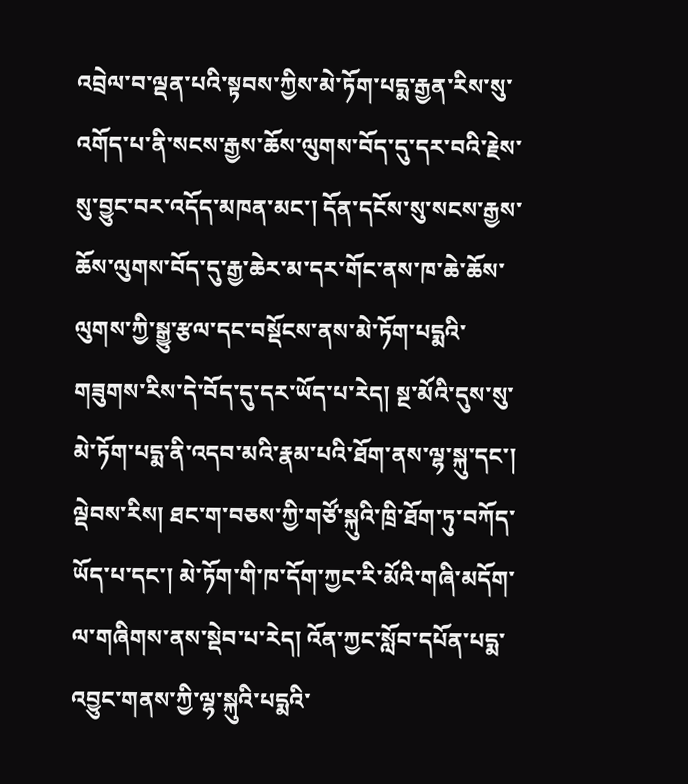འབྲེལ་བ་ལྡན་པའི་སྟབས་ཀྱིས་མེ་ཏོག་པདྨ་རྒྱན་རིས་སུ་འགོད་པ་ནི་སངས་རྒྱས་ཆོས་ལུགས་བོད་དུ་དར་བའི་རྗེས་སུ་བྱུང་བར་འདོད་མཁན་མང་། དོན་དངོས་སུ་སངས་རྒྱས་ཆོས་ལུགས་བོད་དུ་རྒྱ་ཆེར་མ་དར་གོང་ནས་ཁ་ཆེ་ཆོས་ལུགས་ཀྱི་སྒྱུ་རྩལ་དང་བསྡོངས་ནས་མེ་ཏོག་པདྨའི་གཟུགས་རིས་དེ་བོད་དུ་དར་ཡོད་པ་རེད། སྔ་མོའི་དུས་སུ་མེ་ཏོག་པདྨ་ནི་འདབ་མའི་རྣམ་པའི་ཐོག་ནས་ལྷ་སྐུ་དང་། ལྡེབས་རིས། ཐང་ག་བཅས་ཀྱི་གཙོ་སྐུའི་ཁྲི་ཐོག་ཏུ་བཀོད་ཡོད་པ་དང་། མེ་ཏོག་གི་ཁ་དོག་ཀྱང་རི་མོའི་གཞི་མདོག་ལ་གཞིགས་ནས་སྡེབ་པ་རེད། འོན་ཀྱང་སློབ་དཔོན་པདྨ་འབྱུང་གནས་ཀྱི་ལྷ་སྐུའི་པདྨའི་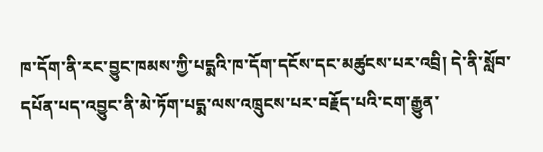ཁ་དོག་ནི་རང་བྱུང་ཁམས་ཀྱི་པདྨའི་ཁ་དོག་དངོས་དང་མཚུངས་པར་འབྲི། དེ་ནི་སློབ་དཔོན་པད་འབྱུང་ནི་མེ་ཏོག་པདྨ་ལས་འཁྲུངས་པར་བརྗོད་པའི་ངག་རྒྱུན་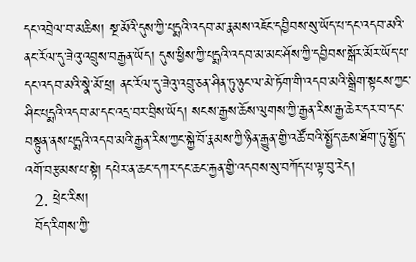དང་འབྲེལ་བ་མཆིས། སྔ་མོའི་དུས་ཀྱི་པདྨའི་འདབ་མ་རྣམས་འཇོང་དབྱིབས་སུ་ཡོད་པ་དང་འདབ་མའི་ནང་རོལ་དུ་ཟེའུ་འབྲུས་བརྒྱན་ཡོད། དུས་ཕྱིས་ཀྱི་པདྨའི་འདབ་མ་མང་ཤོས་ཀྱི་དབྱིབས་སྒོར་མོར་ཡོད་པ་དང་འདབ་མའི་སྣེ་མོ་ཕྲ། ནང་རོལ་དུ་ཟེའུ་འབྲུ་ཅན་ཤིན་ཏུ་ཉུང་ལ་མེ་ཏོག་གི་འདབ་མའི་སྒྲིག་སྟངས་ཀྱང་ཤིང་པདྨའི་འདབ་མ་དང་འདྲ་བར་བྲིས་ཡོད། སངས་རྒྱས་ཆོས་ལུགས་ཀྱི་རྒྱན་རིས་རྒྱ་ཆེར་དར་བ་དང་བསྟུན་ནས་པདྨའི་འདབ་མའི་རྒྱན་རིས་ཀྱང་སྐྱེ་བོ་རྣམས་ཀྱི་ཉིན་རྒྱུན་གྱི་འཚོ་བའི་སྤྱོད་ཆས་ཐོག་ཏུ་སྤྱོད་འགོ་བརྩམས་པ་སྟེ། དཔེར་ན་ཆང་དཀར་དང་ཆང་རྐྱན་གྱི་འདབས་སུ་བཀོད་པ་ལྟ་བུ་རེད།
  2. ཕྲེང་རིས།
  བོད་རིགས་ཀྱི་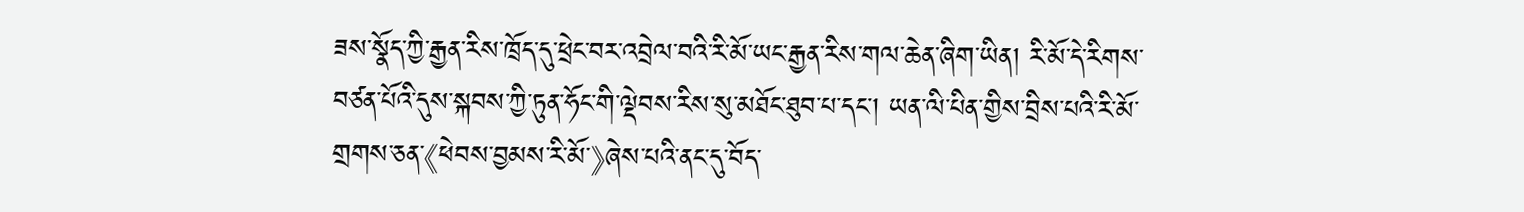ཟས་སྣོད་ཀྱི་རྒྱན་རིས་ཁྲོད་དུ་ཕྲེང་བར་འབྲེལ་བའི་རི་མོ་ཡང་རྒྱན་རིས་གལ་ཆེན་ཞིག་ཡིན། རི་མོ་དེ་རིགས་བཙན་པོའི་དུས་སྐབས་ཀྱི་ཏུན་ཧོང་གི་ལྡེབས་རིས་སུ་མཐོང་ཐུབ་པ་དང་། ཡན་ལི་པིན་གྱིས་བྲིས་པའི་རི་མོ་གྲགས་ཅན་《ཕེབས་བྱམས་རི་མོ་》ཞེས་པའི་ནང་དུ་བོད་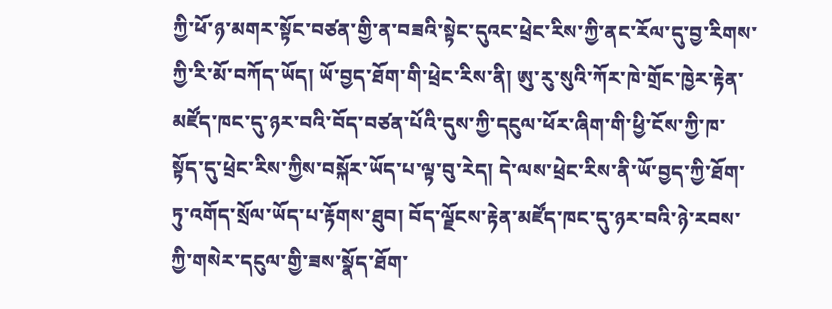ཀྱི་ཕོ་ཉ་མགར་སྟོང་བཙན་གྱི་ན་བཟའི་སྟེང་དུའང་ཕྲེང་རིས་ཀྱི་ནང་རོལ་དུ་བྱ་རིགས་ཀྱི་རི་མོ་བཀོད་ཡོད། ཡོ་བྱད་ཐོག་གི་ཕྲེང་རིས་ནི། ཨུ་རུ་སུའི་ཀོར་ཁེ་གྲོང་ཁྱེར་རྟེན་མཛོད་ཁང་དུ་ཉར་བའི་བོད་བཙན་པོའི་དུས་ཀྱི་དངུལ་ཕོར་ཞིག་གི་ཕྱི་ངོས་ཀྱི་ཁ་སྟོད་དུ་ཕྲེང་རིས་ཀྱིས་བསྐོར་ཡོད་པ་ལྟ་བུ་རེད། དེ་ལས་ཕྲེང་རིས་ནི་ཡོ་བྱད་ཀྱི་ཐོག་ཏུ་འགོད་སྲོལ་ཡོད་པ་རྟོགས་ཐུབ། བོད་ལྗོངས་རྟེན་མཛོད་ཁང་དུ་ཉར་བའི་ཉེ་རབས་ཀྱི་གསེར་དངུལ་གྱི་ཟས་སྣོད་ཐོག་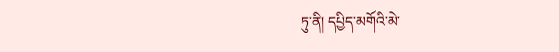ཏུ་ནི། དཔྱིད་མགོའི་མེ་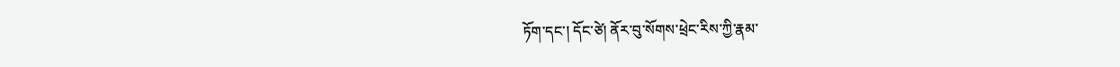ཏོག་དང་། དོང་ཙེ། ནོར་བུ་སོགས་ཕྲེང་རིས་ཀྱི་རྣམ་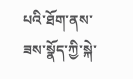པའི་ཐོག་ནས་ཟས་སྣོད་ཀྱི་སྐེ་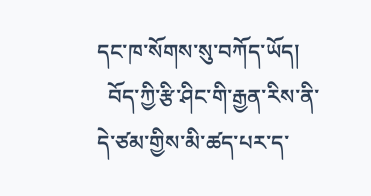དང་ཁ་སོགས་སུ་བཀོད་ཡོད།
  བོད་ཀྱི་རྩི་ཤིང་གི་རྒྱན་རིས་ནི་དེ་ཙམ་གྱིས་མི་ཚད་པར་ད་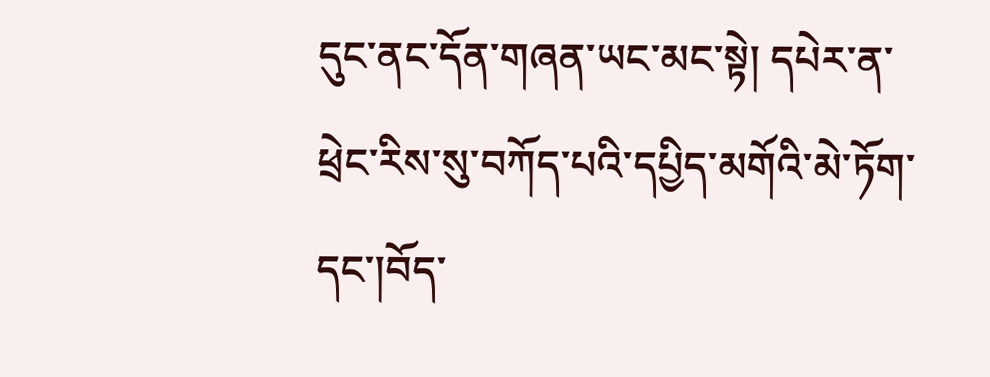དུང་ནང་དོན་གཞན་ཡང་མང་སྟེ། དཔེར་ན་ཕྲེང་རིས་སུ་བཀོད་པའི་དཔྱིད་མགོའི་མེ་ཏོག་དང་།བོད་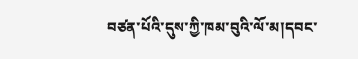བཙན་པོའི་དུས་ཀྱི་ཁམ་བུའི་ལོ་མ།དབང་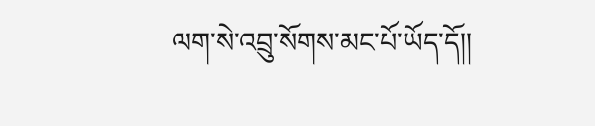ལག་སེ་འབྲུ་སོགས་མང་པོ་ཡོད་དོ།།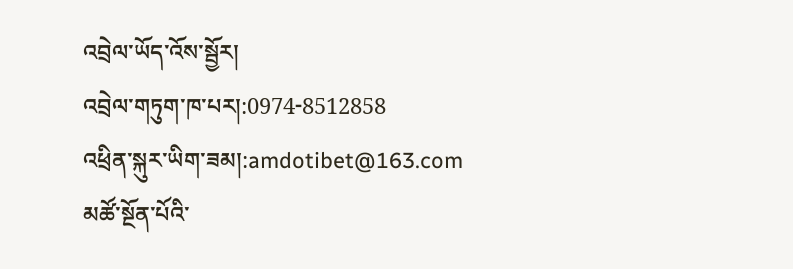འབྲེལ་ཡོད་འོས་སྦྱོར།
འབྲེལ་གཏུག་ཁ་པར།:0974-8512858
འཕྲིན་སྐུར་ཡིག་ཟམ།:amdotibet@163.com
མཚོ་སྔོན་པོའི་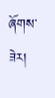ཞོགས་ཟེར།